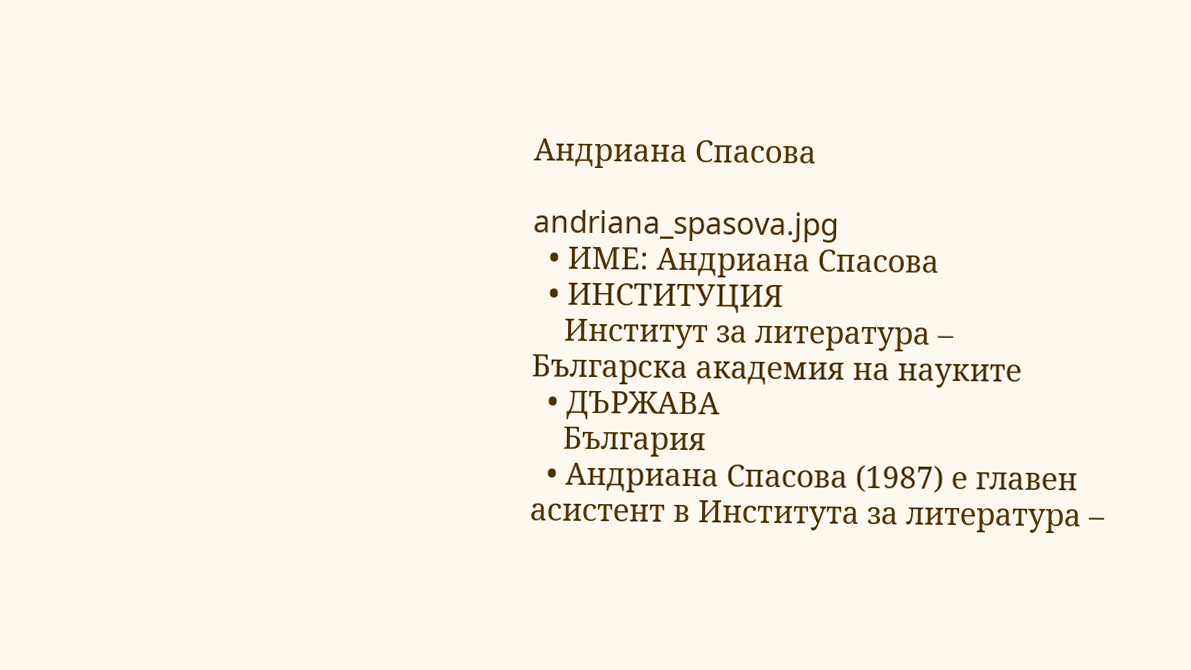Андриана Спасова

andriana_spasova.jpg
  • ИМЕ: Андриана Спасова
  • ИНСТИТУЦИЯ
    Институт за литература – Българска академия на науките
  • ДЪРЖАВА
    България
  • Андриана Спасова (1987) е главен асистент в Института за литература –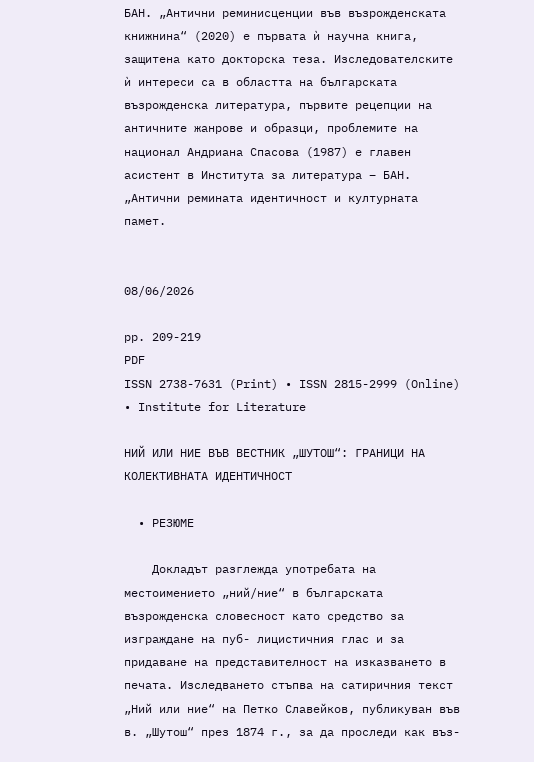БАН. „Антични реминисценции във възрожденската книжнина“ (2020) е първата ѝ научна книга, защитена като докторска теза. Изследователските ѝ интереси са в областта на българската възрожденска литература, първите рецепции на античните жанрове и образци, проблемите на национал Андриана Спасова (1987) е главен асистент в Института за литература – БАН. „Антични ремината идентичност и културната памет.


08/06/2026

pp. 209-219
PDF
ISSN 2738-7631 (Print) • ISSN 2815-2999 (Online) • Institute for Literature

НИЙ ИЛИ НИЕ ВЪВ ВЕСТНИК „ШУТОШ“: ГРАНИЦИ НА КОЛЕКТИВНАТА ИДЕНТИЧНОСТ

  • РЕЗЮМЕ

    Докладът разглежда употребата на местоимението „ний/ние“ в българската възрожденска словесност като средство за изграждане на пуб- лицистичния глас и за придаване на представителност на изказването в печата. Изследването стъпва на сатиричния текст „Ний или ние“ на Петко Славейков, публикуван във в. „Шутош“ през 1874 г., за да проследи как въз-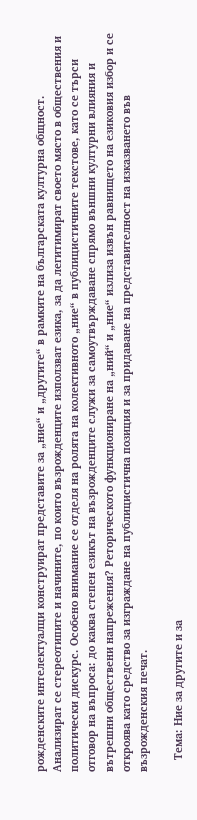рожденските интелектуалци конструират представите за „ние“ и „другите“ в рамките на българската културна общност. Анализират се стереотипите и начините, по които възрожденците използват езика, за да легитимират своето място в обществения и политически дискурс. Особено внимание се отделя на ролята на колективното „ние“ в публицистичните текстове, като се търси отговор на въпроса: до каква степен езикът на възрожденците служи за самоутвърждаване спрямо външни културни влияния и вътрешни обществени напрежения? Реторическото функциониране на „ний“ и „ние“ излиза извън равнището на езиковия избор и се откроява като средство за изграждане на публицистична позиция и за придаване на представителност на изказването във възрожденския печат.

    Тема: Ние за другите и за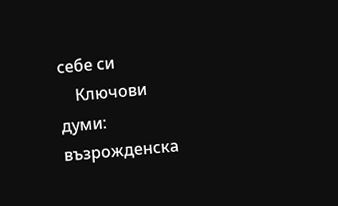себе си
    Ключови думи: възрожденска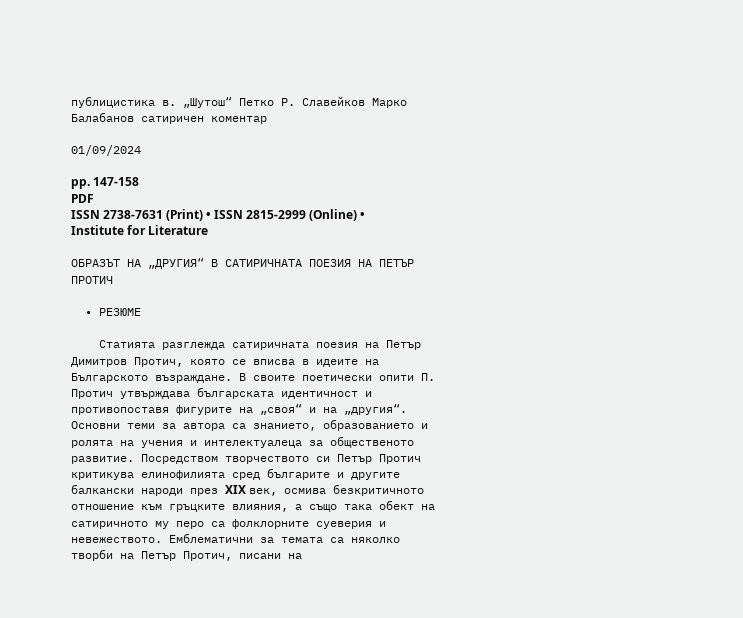публицистика в. „Шутош“ Петко Р. Славейков Mарко Балабанов сатиричен коментар

01/09/2024

pp. 147-158
PDF
ISSN 2738-7631 (Print) • ISSN 2815-2999 (Online) • Institute for Literature

ОБРАЗЪТ НА „ДРУГИЯ“ В САТИРИЧНАТА ПОЕЗИЯ НА ПЕТЪР ПРОТИЧ

  • РЕЗЮМЕ

    Статията разглежда сатиричната поезия на Петър Димитров Протич, която се вписва в идеите на Българското възраждане. В своите поетически опити П. Протич утвърждава българската идентичност и противопоставя фигурите на „своя“ и на „другия“. Основни теми за автора са знанието, образованието и ролята на учения и интелектуалеца за общественото развитие. Посредством творчеството си Петър Протич критикува елинофилията сред българите и другите балкански народи през XIX век, осмива безкритичното отношение към гръцките влияния, а също така обект на сатиричното му перо са фолклорните суеверия и невежеството. Емблематични за темата са няколко творби на Петър Протич, писани на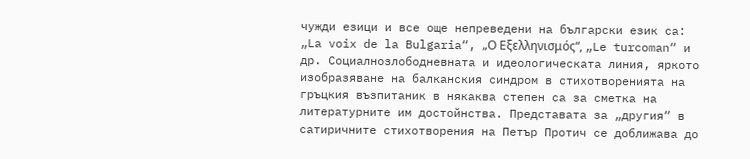чужди езици и все още непреведени на български език са: „La voix de la Bulgaria“, „Ο Εξελληνισμός“, „Le turcoman“ и др. Социалнозлободневната и идеологическата линия, яркото изобразяване на балканския синдром в стихотворенията на гръцкия възпитаник в някаква степен са за сметка на литературните им достойнства. Представата за „другия“ в сатиричните стихотворения на Петър Протич се доближава до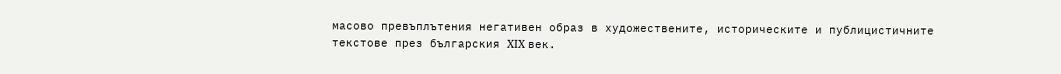масово превъплътения негативен образ в художествените, историческите и публицистичните текстове през българския ΧΙΧ век.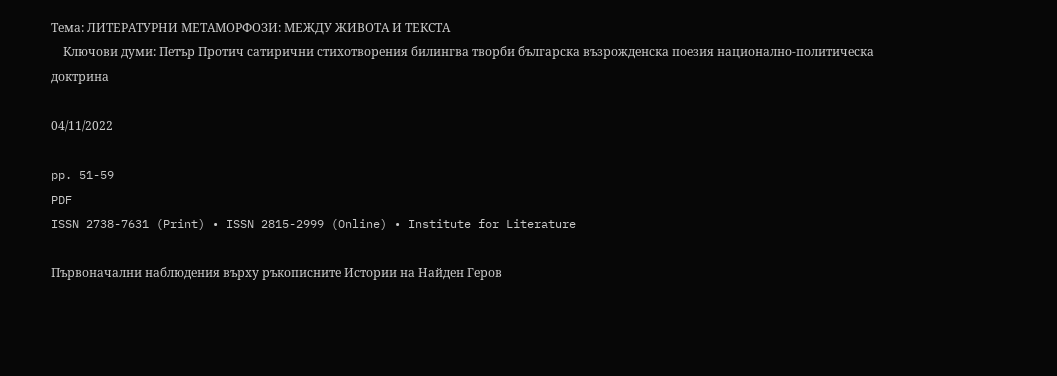Тема: ЛИТЕРАТУРНИ МЕТАМОРФОЗИ: МЕЖДУ ЖИВОТА И ТЕКСТА
    Ключови думи: Петър Протич сатирични стихотворения билингва творби българска възрожденска поезия национално-политическа доктрина

04/11/2022

pp. 51-59
PDF
ISSN 2738-7631 (Print) • ISSN 2815-2999 (Online) • Institute for Literature

Първоначални наблюдения върху ръкописните Истории на Найден Геров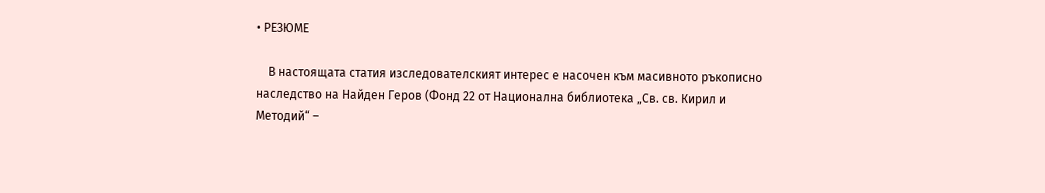• РЕЗЮМЕ

    В настоящата статия изследователският интерес е насочен към масивното ръкописно наследство на Найден Геров (Фонд 22 от Национална библиотека „Св. св. Кирил и Методий“ –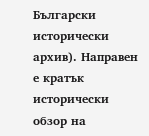Български исторически архив). Направен е кратък исторически обзор на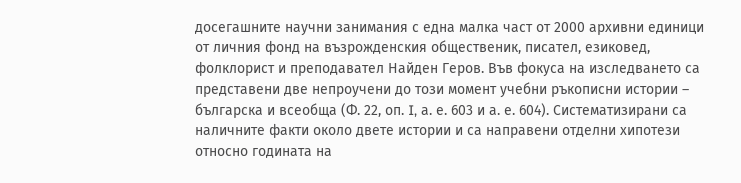досегашните научни занимания с една малка част от 2000 архивни единици от личния фонд на възрожденския общественик, писател, езиковед, фолклорист и преподавател Найден Геров. Във фокуса на изследването са представени две непроучени до този момент учебни ръкописни истории – българска и всеобща (Ф. 22, оп. I, а. е. 603 и а. е. 604). Систематизирани са наличните факти около двете истории и са направени отделни хипотези относно годината на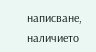написване, наличието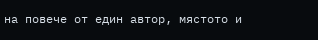на повече от един автор, мястото и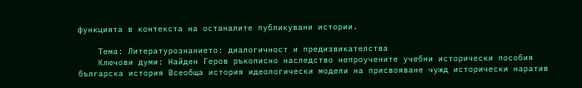функцията в контекста на останалите публикувани истории.

    Тема: Литературознанието: диалогичност и предизвикателства
    Ключови думи: Найден Геров ръкописно наследство непроучените учебни исторически пособия българска история Всеобща история идеологически модели на присвояване чужд исторически наратив